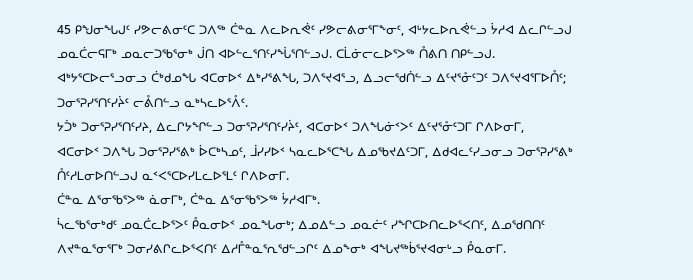45 ᑭᖑᓂᖓᒍᑦ ᓯᕗᓕᕕᓂᑦᑕ ᑐᐱᖅ ᑖᓐᓇ ᐱᓚᐅᕆᕚᑦ ᓯᕗᓕᕕᓂᕐᒥᖕᓂᑦ, ᐊᒡᔭᓚᐅᕆᕚᓪᓗ ᔮᓱᐊ ᐃᓚᒋᓪᓗᒍ ᓄᓇᑖᓕᕋᒥᒃ ᓄᓇᓕᑐᖃᕐᓂᒃ ᒎᑎ ᐊᐅᓪᓚᕐᑎᑦᓯᖔᕐᑎᓪᓗᒍ. ᑕᒫᓃᓕᓚᐅᕐᐳᖅ ᑍᕕᑎ ᑎᑭᓪᓗᒍ.
ᐊᒃᔭᕐᑕᐅᓕᕐᓗᓂᓗ ᑖᒃᑯᓄᖓ ᐊᑕᓂᐅᑉ ᐃᒃᓯᕐᕕᖓ, ᑐᐱᕐᔪᐊᕐᓗ, ᐃᓗᓕᖁᑏᓪᓗ ᐃᑦᔪᕐᓁᑦᑐᑦ ᑐᐱᕐᔪᐊᕐᒥᐅᑍᑦ; ᑐᓂᕐᕈᓯᕐᑎᑦᓯᔩᑦ ᓕᕔᑎᓪᓗ ᓇᒃᓴᓚᐅᕐᐰᑦ.
ᔭᑑᒃ ᑐᓂᕐᕈᓯᕐᑎᑦᓯᔨ, ᐃᓚᒋᔭᖏᓪᓗ ᑐᓂᕐᕈᓯᕐᑎᑦᓯᔩᑦ, ᐊᑕᓂᐅᑉ ᑐᐱᖓᓃᑉᐳᑦ ᐃᑦᔪᕐᓁᑦᑐᒥ ᒋᐱᐅᓂᒥ,
ᐊᑕᓂᐅᑉ ᑐᐱᖓ ᑐᓂᕐᕈᓯᕐᕕᒃ ᐆᑕᒃᓴᓄᑦ, ᒨᓯᓯᐅᑉ ᓴᓇᓚᐅᕐᑕᖓ ᐃᓄᖃᔪᐃᑦᑐᒥ, ᐃᑯᐊᓚᑦᓯᓗᓂᓗ ᑐᓂᕐᕈᓯᕐᕕᒃ ᑍᑦᓱᒪᓂᐅᑎᓪᓗᒍ ᓇᑉᐸᕐᑕᐅᓯᒪᓚᐅᕐᒪᑦ ᒋᐱᐅᓂᒥ.
ᑖᓐᓇ ᐃᕐᓂᖃᕐᐳᖅ ᓈᓂᒥᒃ, ᑖᓐᓇ ᐃᕐᓂᖃᕐᐳᖅ ᔮᓱᐊᒥᒃ.
ᓵᓚᖃᕐᓂᒃᑯᑦ ᓄᓇᑖᓚᐅᕐᐳᑦ ᑬᓇᓂᐅᑉ ᓄᓇᖓᓂᒃ; ᐃᓄᐃᓪᓗ ᓄᓇᓖᑦ ᓯᖏᑕᐅᑎᓚᐅᕐᐸᑎᑦ, ᐃᓄᖁᑎᑎᑦ ᐱᔪᓐᓇᕐᓂᕐᒥᒃ ᑐᓂᓯᕕᒋᓚᐅᕐᐸᑎᑦ ᐃᓱᒤᓐᓇᕐᕆᖁᓪᓗᒋᑦ ᐃᓄᖕᓂᒃ ᐊᖓᔪᖅᑳᕐᔪᐊᓂᒡᓗ ᑬᓇᓂᒥ.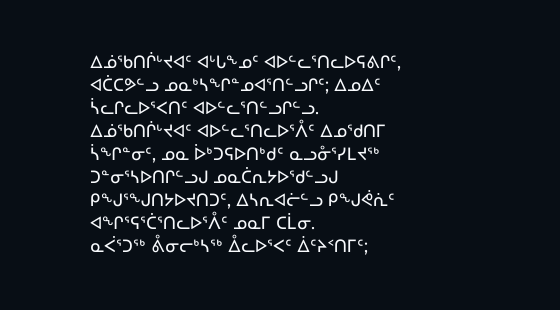ᐃᓅᖃᑎᒌᒡᔪᐊᑦ ᐊᒡᒐᖕᓄᑦ ᐊᐅᓪᓚᕐᑎᓚᐅᕋᕕᒋᑦ, ᐊᑖᑕᕗᓪᓗ ᓄᓇᒃᓴᖏᓐᓄᐊᕐᑎᓪᓗᒋᑦ; ᐃᓄᐃᑦ ᓵᓚᒋᓚᐅᕐᐸᑎᑦ ᐊᐅᓪᓚᕐᑎᓪᓗᒋᓪᓗ.
ᐃᓅᖃᑎᒌᒡᔪᐊᑦ ᐊᐅᓪᓚᕐᑎᓚᐅᕐᐰᑦ ᐃᓄᖁᑎᒥ ᓵᖏᓐᓂᑦ, ᓄᓇ ᐆᒃᑐᕋᐅᑎᒃᑯᑦ ᓇᓗᓁᕐᓯᒪᔪᖅ ᑐᓐᓂᕐᓴᐅᑎᒋᓪᓗᒍ ᓄᓇᑖᕆᔭᐅᖁᓪᓗᒍ ᑭᖑᕐᖑᑎᔭᐅᔪᑎᑐᑦ, ᐃᓴᕆᐊᓖᓪᓗ ᑭᖑᕚᕇᑦ ᐊᖏᕐᕋᕐᑖᕐᑎᓚᐅᕐᐰᑦ ᓄᓇᒥ ᑕᒫᓂ.
ᓇᐹᕐᑐᖅ ᕔᓂᓕᒃᓴᖅ ᐂᓚᐅᕐᐸᑦ ᐄᑦᔨᑉᑎᒥᑦ;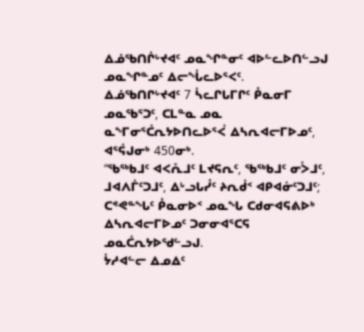ᐃᓅᖃᑎᒌᒡᔪᐊᑦ ᓄᓇᖏᓐᓂᑦ ᐊᐅᓪᓚᐅᑎᓪᓗᒍ ᓄᓇᖏᓐᓄᑦ ᐃᓕᖔᓚᐅᕐᐸᑦ.
ᐃᓅᖃᑎᒋᒡᔪᐊᑦ 7 ᓵᓚᒋᒐᒥᒋᑦ ᑬᓇᓂᒥ ᓄᓇᖃᕐᑐᑦ, ᑕᒪᓐᓇ ᓄᓇ ᓇᖕᒥᓂᕐᑖᕆᔭᐅᑎᓚᐅᕐᐹ ᐃᓴᕆᐊᓕᒥᐅᓄᑦ, ᐊᕐᕌᒍᓂᒃ 450ᓂᒃ.
“ᖃᖅᑲᒧᑦ ᐊᐸᕅᒧᑦ ᒪᔪᕋᕆᑦ, ᖃᖅᑲᒧᑦ ᓂᐴᒧᑦ, ᒧᐊᐱᒦᑦᑐᒧᑦ, ᐃᒡᓗᒐᓮᑦ ᔨᕆᑰᑉ ᐊᑭᐊᓃᑦᑐᒧᑦ; ᑕᕝᕙᓐᖓᑦ ᑬᓇᓂᐅᑉ ᓄᓇᖓ ᑕᑯᓂᐊᕋᕕᐅᒃ ᐃᓴᕆᐊᓕᒥᐅᓄᑦ ᑐᓂᓂᐊᕐᑕᕋ ᓄᓇᑖᕆᔭᐅᖁᓪᓗᒍ.
ᔮᓱᐊᓪᓕ ᐃᓄᐃᑦ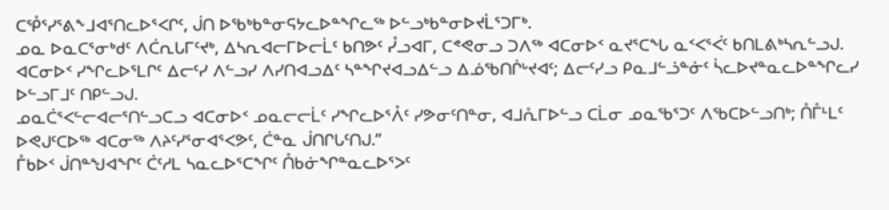ᑕᕾᕐᓯᕐᕕᖕᒧᐊᕐᑎᓚᐅᕐᐸᒋᑦ, ᒎᑎ ᐅᖃᒃᑲᓐᓂᕋᔭᓚᐅᓐᖏᓚᖅ ᐅᓪᓗᒃᑲᓐᓂᐅᔪᒫᕐᑐᒥᒃ.
ᓄᓇ ᐅᓇᑕᕐᓂᒃᑯᑦ ᐱᑖᕆᒐᒥᑦᔪᒃ, ᐃᓴᕆᐊᓕᒥᐅᓕᒫᑦ ᑲᑎᕗᑦ ᓮᓗᐊᒥ, ᑕᕝᕙᓂᓗ ᑐᐱᖅ ᐊᑕᓂᐅᑉ ᓇᔪᕐᑕᖓ ᓇᑉᐸᕐᐹᑦ ᑲᑎᒪᕕᒃᓴᕆᓪᓗᒍ.
ᐊᑕᓂᐅᑉ ᓯᖏᓚᐅᕐᒪᒋᑦ ᐃᓕᑦᓯ ᐱᓪᓗᓯ ᐱᓯᑎᐊᓗᐃᑦ ᓴᓐᖏᔪᐊᓗᐃᓪᓗ ᐃᓅᖃᑎᒌᒡᔪᐊᑦ; ᐃᓕᑦᓯᓗ ᑭᓇᒧᓪᓘᓐᓃᑦ ᓵᓚᐅᔪᓐᓇᓚᐅᓐᖏᓚᓯ ᐅᓪᓗᒥᒧᑦ ᑎᑭᓪᓗᒍ.
ᓄᓇᑖᕐᐸᓪᓕᐊᓕᕐᑎᓪᓗᑕᓗ ᐊᑕᓂᐅᑉ ᓄᓇᓕᓕᒫᑦ ᓯᖏᓚᐅᕐᐰᑦ ᓯᕗᓂᑦᑎᓐᓂ, ᐊᒧᕅᒥᐅᓪᓗ ᑕᒫᓂ ᓄᓇᖃᕐᑐᑦ ᐱᖃᑕᐅᓪᓗᑎᒃ; ᑍᒤᒻᒪᑦ ᐅᕙᒍᑦᑕᐅᖅ ᐊᑕᓂᖅ ᐱᔨᑦᓯᕐᓂᐊᕐᐸᕗᑦ, ᑖᓐᓇ ᒎᑎᒋᒐᑦᑎᒍ.”
ᒤᑲᐅᑉ ᒎᑎᓐᖑᐊᖏᑦ ᑖᑦᓱᒪ ᓴᓇᓚᐅᕐᑕᖏᑦ ᑍᑲᓃᖏᓐᓇᓚᐅᕐᐳᑦ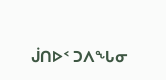ᒎᑎᐅᑉ ᑐᐱᖓᓂ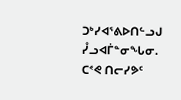ᑐᒃᓯᐊᕐᕕᐅᑎᓪᓗᒍ ᓮᓗᐊᒦᓐᓂᖓᓂ.
ᑕᕝᕙ ᑎᓕᓯᕗᑦ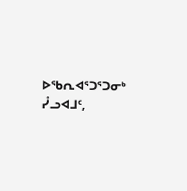ᐅᖃᕆᐊᕐᑐᕐᑐᓂᒃ ᓮᓗᐊᒧᑦ,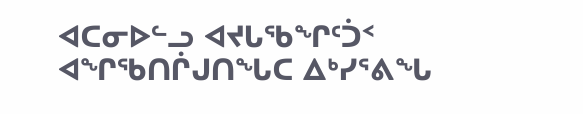ᐊᑕᓂᐅᓪᓗ ᐊᔪᒐᖃᖏᑦᑑᑉ ᐊᖏᖃᑎᒌᒍᑎᖓᑕ ᐃᒃᓯᕐᕕᖓ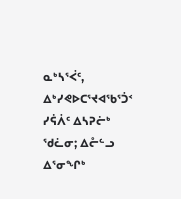ᓇᒃᓴᕐᐹᑦ, ᐃᒃᓯᕙᐅᑕᕐᔪᐊᖃᕐᑑᑉ ᓯᕌᐲᑦ ᐃᓴᕈᓖᒃ ᖁᓛᓂ; ᐃᓔᓪᓗ ᐃᕐᓂᖏᒃ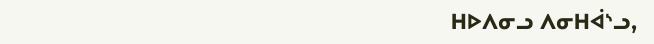ᕼᐅᐱᓂᓗ ᐱᓂᕼᐋᔅᓗ,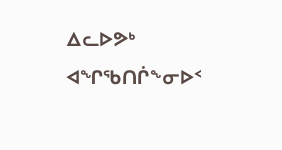ᐃᓚᐅᕗᒃ ᐊᖏᖃᑎᒌᖕᓂᐅᑉ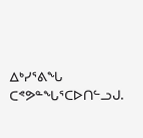ᐃᒃᓯᕐᕕᖓ ᑕᕝᕗᓐᖓᕐᑕᐅᑎᓪᓗᒍ.